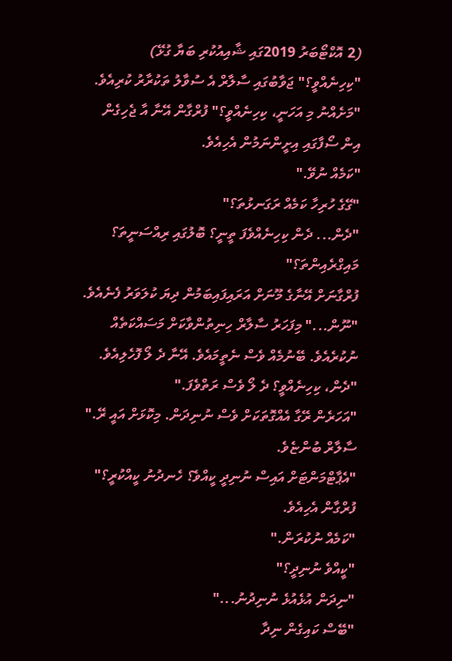(2 އޮކްޓޯބަރު 2019ގައި ޝާއިއުކުރި ބަޔާ ގުޅޭ)
"ކިހިނެއްވީ؟" ޖަވާބުގައި ސާލާރް އެ ސުވާލު ތަކުރާރު ކުރިއެވެ.
"މަށެއްނު މި އަހަނީ، ކިހިނެއްވީ؟" ފުރްގާން އޭނާ އާ ޖެހިގެން އިން ސޯފާގައި އިށީންނަމުން އެހިއެވެ.
"ކަމެއް ނުވޭ."
"ގޭގެ ހުރިހާ ކަމެއް ރަގަނޅުތަ؟"
"ދެން... ދެން ކިހިނެއްވެފަ ތީނީ؟ ބޮލުގައި ރިއްސަނީތަ؟ މައިގްރެއިންތަ؟"
ފުރްގާނަށް އޭނާގެ މޫނަށް އަރައިފައިބަމުން ދިޔަ ކުލަވަރު ފެނެއެވެ.
"ނޫން..." މިފަހަރު ސާލާރް ހިނިތުންވާކަށް މަސައްކަތެއް ނުކުރެއެވެ. ބޭނުމެއް ވެސް ނެތީމައެވެ. އޭނާ ދެ ލޯ ފޮހެލިއެވެ.
"ދެން، ކިހިނެއްވީ؟ ދެ ލޯ ވެސް ރަތްވެފަ."
"އަހަރެން ރޭގާ އެއްގޮތަކަށް ވެސް ނުނިދަން. މިކޮޅަށް އައީ ރޭ." ސާލާރް ބުންޏެވެ.
"އެޕާޓްމަންޓަށް އައިސް ނުނިދީ ކީއްވެ؟ ހެނދުނު ކީއްކުރީ؟" ފުރްގާން އެހިއެވެ.
"ކަމެއް ނުކުރަން."
"ކީއްވެ ނުނިދީ؟"
"ނިދަން އުޅެއުޅެ ނުނިދުނު..."
"ބޭސް ކައިގެން ނިދާ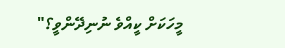މީހަކަށް ކީއްވެ ނުނިދޭންވީ؟"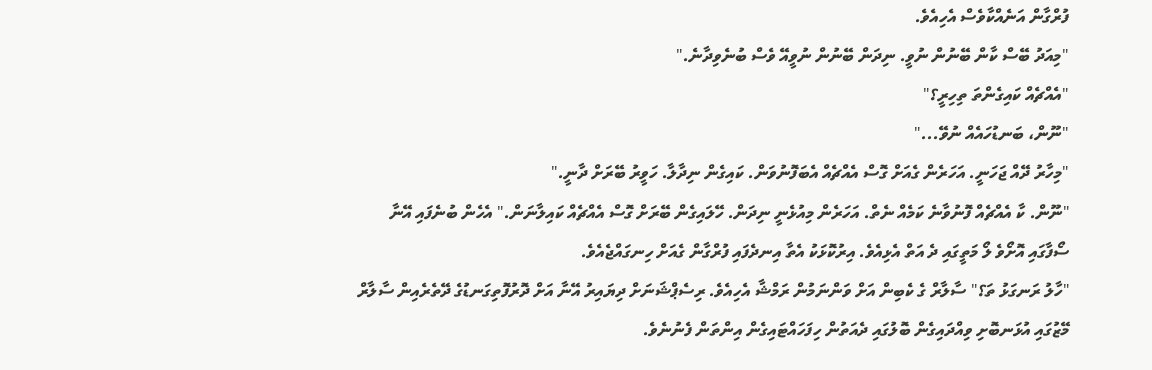ފުރްގާން އަނެއްކާވެސް އެހިއެވެ.
"މިއަދު ބޭސް ކާން ބޭނުން ނުވީ. ނިދަން ބޭނުން ނުވީއޭ ވެސް ބުނެވިދާނެ."
"އެއްޗެއް ކައިގެންތަ ތިހިރީ؟"
"ނޫން، ބަނޑުހައެއް ނުވޭ..."
"މިހާރު ދޭއް ޖަހަނީ. އަހަރެން ގެއަށް ގޮސް އެއްޗެއް އެބަފޮނުވަން. ކައިގެން ނިދާލާ. ހަވީރު ބޭރަށް ދާނީ."
"ނޫން. ކާ އެއްޗެއް ފޮނުވާނެ ކަމެއް ނެތް. އަހަރެން މިއުޅެނީ ނިދަން. ހޭލައިގެން ބޭރަށް ގޮސް އެއްޗެއް ކައިލާނަން." އެހެން ބުނެފައި އޭނާ ސޯފާގައި އޮށޯވެ ލޯ މަތީގައި ދެ އަތް އެޅިއެވެ. އިރުކޮޅަކު އެތާ އިނދެފައި ފުރްގާން ގެއަށް ހިނގައްޖެއެވެ.
"ހާލު ރަނގަޅު ތަ؟" ސާލާރް ގެ ކެބިން އަށް ވަންނަމުން ރަމްޝާ އެހިއެވެ. ރިސެޕްޝަނަށް ދިޔައިރު އޭނާ އަށް ދޮރުފޮތިގަނޑުގެ ދޭތެރެއިން ސާލާރް މޭޒުގައި އުޅަނބޮށި ވިއްދައިގެން ބޮލުގައި ދެއަތުން ހިފަހައްޓައިގެން އިންތަން ފެނުނެވެ.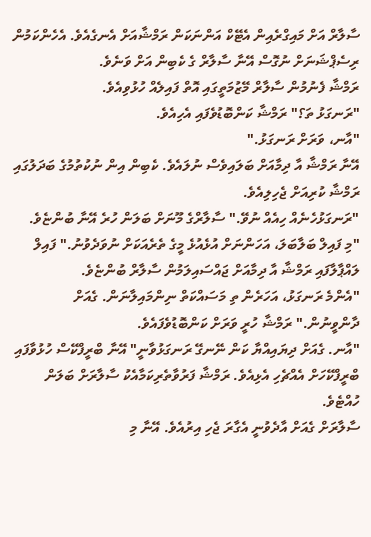ސާލާރް އަށް މައިގްރެއިން އެޓޭކް އަންނަކަން ރަމްޝާއަށް އެނގެއެވެ. އެހެންކަމުން ރިސެޕްޝަނަށް ނުގޮސް އޭނާ ސާލާރް ގެ ކެބިން އަށް ވަނެވެ.
ރަމްޝާ ފެނުމުން ސާލާރް މޭޒުމަތީގައި އޮތް ފައިލެއް ހުޅުވިއެވެ.
"ރަނގަޅު ތަ؟" ރަމްޝާ ކަންބޮޑުވެފައި އެހިއެވެ.
"އާނ، ވަރަށް ރަނގަޅު."
އޭނާ ރަމްޝާ އާ ދިމާއަށް ބަލައިވެސް ނުލައެވެ. ކެބިން އިން ނުކުތުމުގެ ބަދަލުގައި ރަމްޝާ ކުރިއަށް ޖެހިލިއެވެ.
"ރަނގަޅުހެނެއް ހިއެއް ނުވޭ." ސާލާރްގެ މޫނަށް ބަލަން ހުރެ އޭނާ ބުންޏެވެ.
"މި ފައިލް ބަލާބަލަ، އަހަންނަށް އުޅެއުޅެ މީގެ ތެރެއަކަށް ނުވަދެވުނު." ފައިލް ލައްޕާލާފައި ރަމްޝާ އާ ދިމާއަށް ޖައްސައިލަމުން ސާލާރް ބުންޏެވެ.
"އެންމެ ރަނގަޅު، އަހަރެން ތި މަސައްކަތް ނިންމައިލާނަން. ގެއަށް ދާންވީނުން." ރަމްޝާ ހުރީ ވަރަށް ކަންބޮޑުވެފައެވެ.
"އާނ. ގެއަށް ދިޔައިއްޔާ ކަން ނޭނގޭ ރަނގަޅުވާނީ" އޭނާ ބްރީފްކޭސް ހުޅުވާފައި ބްރީފްކޭހަށް އެއްޗެހި އެޅިއެވެ. ރަމްޝާ ފަރުވާތެރިކަމާއެކު ސާލާރަށް ބަލަން ހުއްޓެވެ.
ސާލާރަށް ގެއަށް އާދެވުނީ އެގާރަ ޖެހި އިރުއެވެ. އޭނާ މި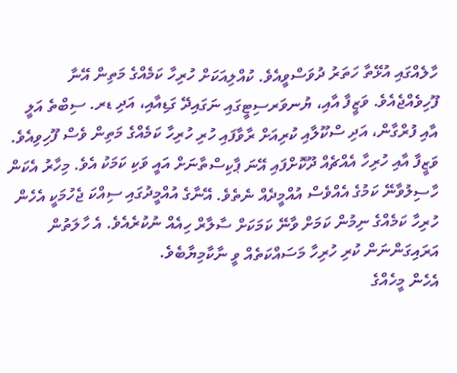ހާލެއްގައި އުޅޭތާ ހަތަރު ދުވަސްވީއެވެ. ކުއްލިއަކަށް ހުރިހާ ކަމެއްގެ މަތިން އޭނާ ފޫހިވެއްޖެއެވެ. ވަޒީފާ އާއި، ޔުނވަރސިޓީގައި ނަގައިދޭ ގަޑިއާއި، އަދި ޑރ. ސިބްތެ އަލީ އާއި ފުރްގާން، އަދި ސްކޫލާއި ކުރިއަށް ރާވާފައި ހުރި ހުރިހާ ކަމެއްގެ މަތިން ވެސް ފޫހިވިއެވެ.
ވަޒީފާ އާއި ހުރިހާ އެއްޗެއް ދޫކޮށްފައި އޭނަ ޕާކިސްތާނަށް އައީ ވަކި ކަމަކު އެވެ. މިހާރު އެކަން ހާސިލުވާނޭ ކަމުގެ އެއްވެސް އުއްމީދެއް ނެތެވެ. އޭނާގެ އުއްމީދުގައި ސިއްކަ ޖެހުމަކީ އެހެން ހުރިހާ ކަމެއްގެ ނިމުން ކަމަށް ވާނޭ ކަމަކަށް ސާލާރް ހިއެއް ނުކުރެއެވެ. އެ ހާލަތުން އަރައިގަންނަން ކުރި ހުރިހާ މަސައްކަތެއް ވީ ނާކާމިޔާބެވެ.
އެހެން މީހެއްގެ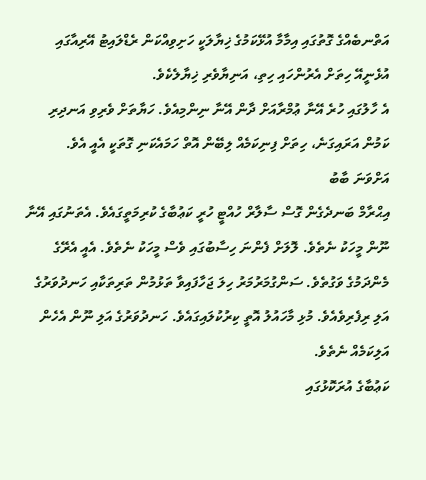އަތްނބެއްގެ ގޮތުގައި އިމާމާ އުޅޭކަމުގެ ޚިޔާލަކީ ހަށިވިއްކަން ރެޑްލައިޓު އޭރިއާގައި އުޅެނީއޭ ހިތަށް އެރުންހައި ހިތި، އަނިޔާވެރި ޚިޔާލެކެވެ.
އެ ހާލުގައި ހުރެ އޭނާ ޢުމްރާއަށް ދާން އޭނާ ނިންމިއެވެ. ހަޔާތަށް ވެރިވި އަނދިރި ކަމުން އަރައިގަނެ، ހިތަށް ފިނިކަމެއް ލިބޭން އޮތް ހަމައެކަނި ގޮތަކީ އެއީ އެވެ.
އަށްވަނަ ބާބު
އިޙްރާމް ބަނދެގެން ގޮސް ސާލާރް ހުއްޓީ ހުރީ ކަޢުބާގެ ކުރިމަތީގައެވެ. އެތަނުގައި އޭނާ ނޫން މީހަކު ނެތެވެ. ލޮލަށް ފެންނަ ހިސާބުގައި ވެސް މީހަކު ނެތެވެ. އެއީ އެރޭގެ މެންދަމުގެ ވަގުތެވެ. ސަންގުމަރުމަރު ހިލަ ޖަހާފައިވާ ތަޅުމުން ތަރިތަކާއި ހަނދުވަރުގެ އަލި ރިފެރިވެއެވެ. މުޅި މާހައުލު އޮތީ ކިރުކުލައިގައެވެ. ހަނދުވަރުގެ އަލި ނޫން އެހެން އަލިކަމެއް ނެތެވެ.
ކަޢުބާގެ އުރަކޮޅުގައި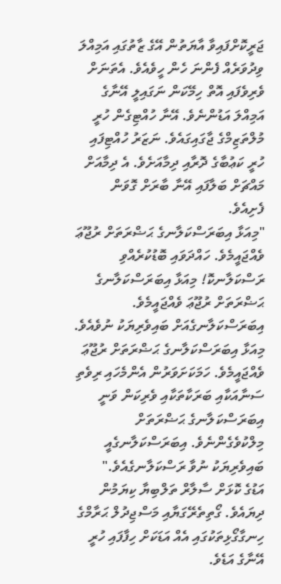ޖަރީކޮށްފައިވާ އާޔަތުން އޭގެ ޒާތުގައި އަމިއްލަ ވިދުވަރެއް ފެންނަ ހެން ހީވެއެވެ. އެތަނަށް ވެރިވެފައި އޮތް ހިމޭކަން ނަގައިލީ އޭނާގެ އަމިއްލަ އަޑުންނެވެ. އޭނާ ހުއްޓިގެން ހުރީ މުލްތަޒިމްގެ ޖާގައިގައެވެ. ނަޒަރު ހުއްޓިފައި ހުރީ ކަޢުބާގެ ދޮރާއި ދިމާއަށެވެ. އެ ދިމާއަށް މައްޗަށް ބަލާފައި އޭނާ ބާރަށް ގޮވަން ފެށިއެވެ.
"މިއަޅާ އިބަރަސްކަލާނގެ ޙަޟްރަތަށް ރުޖޫޢަ ވެއްޖައީމެވެ. ހައްދަވައި ބޮޑުކުރެއްވި ރަސްކަލާނކޮ! މިއަޅާ އިބަރަސްކަލާނގެ ޙަޟްރަތަށް ރުޖޫޢަ ވެއްޖައީމެވެ. އިބަރަސްކަލާނގެއަށް ބައިވެރިޔަކު ނުވެއެވެ. މިއަޅާ އިބަރަސްކަލާނގެ ޙަޟްރަތަށް ރުޖޫޢަ ވެއްޖައީމެވެ. ހަމަކަށަވަރުން އެންމެހައި ރިވެތި ސަނާއަކާއި ބަރަކާތަކާއި ވެރިކަން ވަނީ އިބަރަސްކަލާނގެ ޙަޟްރަތަށް މިލްކުވެގެންނެވެ. އިބަރަސްކަލާނގެއީ ބައިވެރިޔަކު ނުވާ ރަސްކަލާނގެއެވެ."
އަޑުގެ ކޮޅަށް ސާލާރް ތަލްބިޔާ ކިޔަމުން ދިޔައެވެ. ގޯތިތެރޭގަޔާއި މަސްޖިދުލް ޙަރާމްގެ ހިނގާގޯޅިތަކުގައި އެއް އަޑަކަށް ހިފާފައި ހުރީ އޭނާގެ އަޑެވެ.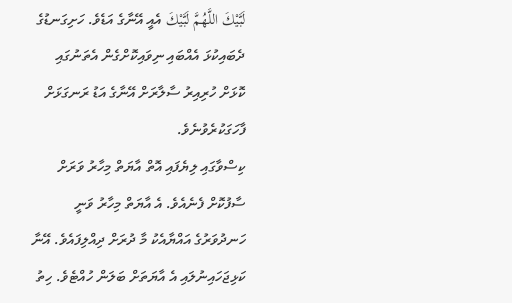لَبَّيْكَ اللَّهُمَّ لَبَّيْكَ އެއީ އޭނާގެ އަޑެވެ. ހަށިގަނޑުގެ ދެބައިކުޅަ އެއްބައި ނިވައިކޮށްގެން އެތަނުގައި ކޮޅަށް ހުރިއިރު ސާލާރަށް އޭނާގެ އަޑު ރަނގަޅަށް ފާހަގަކުރެވުނެވެ.
ކިސްވާގައި ލިޔެފައި އޮތް އާޔަތް މިހާރު ވަރަށް ސާފުކޮށް ފެނެއެވެ. އެ އާޔަތް މިހާރު ވަނީ ހަނދުވަރުގެ އައްޔާއެކު މާ ދުރަށް ދިއްލިފައެވެ. އޭނާ ކަޅިޖަހައިނުލައި އެ އާޔަތަށް ބަލަން ހުއްޓެވެ. ހިތު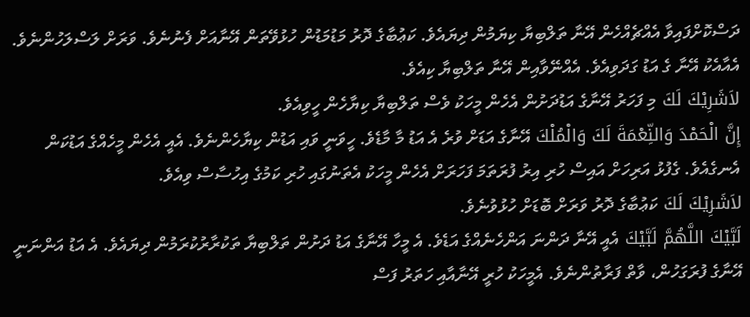ދަސްކޮށްފައިވާ އެއްޗެއްހެން އޭނާ ތަލްބިޔާ ކިޔަމުން ދިޔައެވެ. ކަޢުބާގެ ދޮރު މަޑުމަޑުން ހުޅުވޭތަން އޭނާއަށް ފެނުނެވެ. ވަރަށް ލަސްލަހުންނެވެ. އެއާއެކު އޭނާ ގެ އަޑު ގަދަވިއެވެ. އެއްނޭވާއިން އޭނާ ތަލްބިޔާ ކިއެވެ.
لاَشَرِيْكَ لَكَ މި ފަހަރު އޭނާގެ އަޑުދަށުން އެހެން މީހަކު ވެސް ތަލްބިޔާ ކިޔާހެން ހީވިއެވެ.
إِنَّ الْحَمْدَ وَالنِّعْمَةَ لَكَ وَالْمُلْكَ އޭނާގެ އަޑަށް ވުރެ އެ އަޑު މާ މާޑެވެ. ހީވަނީ ވައި އަޑުން ކިޔާހެންނެވެ. އެއީ އެހެން މީހެއްގެ އަޑުކަން އެނގެއެވެ. ގެފުޅު އަރިހަށް އައިސް ހުރި އިރު ފުރަތަމަ ފަހަރަށް އެހެން މީހަކު އެތަނުގައި ހުރި ކަމުގެ އިހުސާސް ވިއެވެ.
لاَشَرِيْكَ لَكَ ކަޢުބާގެ ދޮރު ވަރަށް ބޮޑަށް ހުޅުވުނެވެ.
لَبَّيْكَ اللَّهُمَّ لَبَّيْكَ އެއީ އޭނާ ދަންނަ އަންހެނެއްގެ އަޑެވެ. އެ މީހާ އޭނާގެ އަޑު ދަށުން ތަލްބިޔާ ތަކުރާރުކުރަމުން ދިޔައެވެ. އެ އަޑު އަންނަނީ އޭނާގެ ފުރަގަހުން، ވާތް ފަރާތުންނެވެ. އެމީހަކު ހުރީ އޭނާއާއި ހަތަރު ފަސް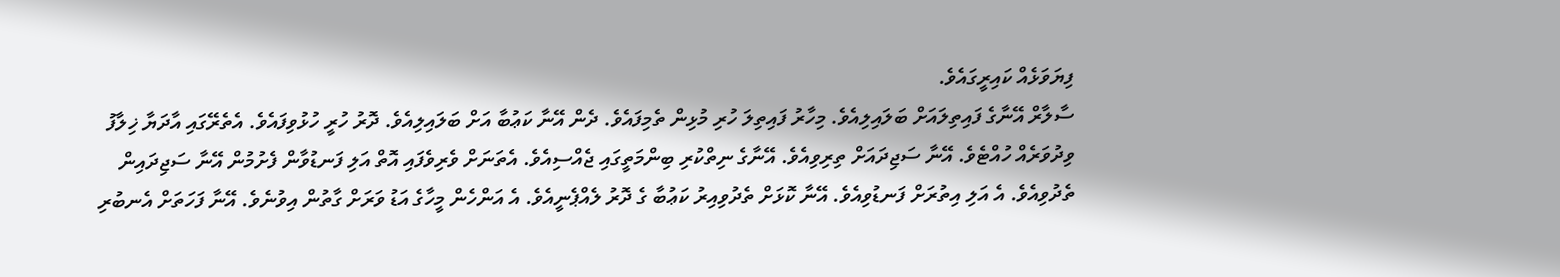ފިޔަވަޅެއް ކައިރީގައެވެ.
ސާލާރް އޭނާގެ ފައިތިލައަށް ބަލައިލިއެވެ. މިހާރު ފައިތިލަ ހުރި މުޅިން ތެމިފައެވެ. ދެން އޭނާ ކަޢުބާ އަށް ބަލައިލިއެވެ. ދޮރު ހުރީ ހުޅުވިފައެވެ. އެތެރޭގައި އާދަޔާ ޚިލާފު ވިދުވަރެއް ހުއްޓެވެ. އޭނާ ސަޖިދައަށް ތިރިވިއެވެ. އޭނާގެ ނިތްކުރި ބިންމަތީގައި ޖެއްސިއެވެ. އެތަނަށް ވެރިވެފައި އޮތް އަލި ފަނޑުވާން ފެށުމުން އޭނާ ސަޖިދައިން ތެދުވިއެވެ. އެ އަލި އިތުރަށް ފަނޑުވިއެވެ. އޭނާ ކޮޅަށް ތެދުވިއިރު ކަޢުބާ ގެ ދޮރު ލެއްޕެނީއެވެ. އެ އަންހެން މީހާގެ އަޑު ވަރަށް ގާތުން އިވުނެވެ. އޭނާ ފަހަތަށް އެނބުރި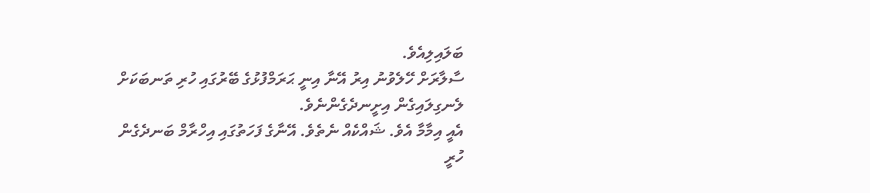ބަލައިލިއެވެ.
ސާލާރަށް ހޭލެވުނު އިރު އޭނާ އިނީ ޙަރަމްފުޅުގެ ބޭރުގައި ހުރި ތަނބަކަށް ލެނގިލައިގެން އިށީނދެގެންނެވެ.
އެއީ އިމާމާ އެވެ. ޝައްކެއް ނެތެވެ. އޭނާގެ ފަހަތުގައި އިހްރާމް ބަނދެގެން ހުރީ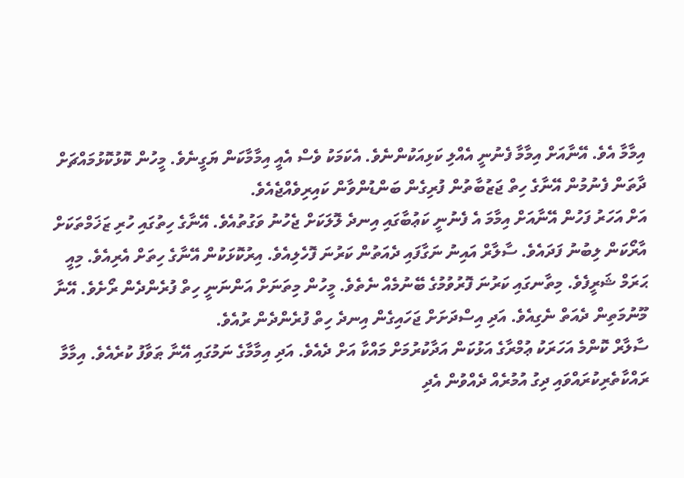އިމާމާ އެވެ. އޭނާއަށް އިމާމާ ފެނުނީ އެއްލި ކަޅިއަކުންނެވެ. އެކަމަކު ވެސް އެއީ އިމާމާކަން ޔަގީނެވެ. މީހުން ކޮޅުކޮޅުމައްޗަށް ދާތަން ފެނުމުން އޭނާގެ ހިތް ޖަޒުބާތުން ފުރިގެން ބަންޑުންވާން ކައިރިވެއްޖެއެވެ.
އަށް އަހަރު ފަހުން އޭނާއަށް އިމާމަ އެ ފެނުނީ ކަޢުބާގައި އިނދެ ލޮލަކަށް ޖެހުނު ވަގުތުއެވެ. އޭނާގެ ހިތުގައި ހުރި ޒަޚަމްތަކަށް އާރޯކަން ލިބުނު ފަދައެވެ. ސާލާރް އައިނު ނަގާފައި ދެއަތުން ކަރުނަ ފޮހެލިއެވެ. އިރުކޮޅަކުން އޭނާގެ ހިތަށް އެރިއެވެ. މިއީ ޙަރަމް ޝަރީފެވެ. މިތާނގައި ކަރުނަ ފޮރުވުމުގެ ބޭނުމެއް ނެތެވެ. މީހުން މިތަނަށް އަންނަނީ ހިތް ފުރެންދެން ރޯށެވެ. އޭނާ މޫނުމަތިން ދެއަތް ނެގިއެވެ. އަދި އިސްދަށަށް ޖަހައިގެން އިނދެ ހިތް ފުރެންދެން ރުއެވެ.
ސާލާރް ކޮންމެ އަހަރަކު ޢުމްރާގެ އަޅުކަން އަދާކުރުމަށް މައްކާ އަށް ދެއެވެ. އަދި އިމާމާގެ ނަމުގައި އޭނާ ޠަވާފު ކުރެއެވެ. އިމާމާ ރައްކާތެރިކުރައްވައި ދިގު އުމުރެއް ދެއްވުން އެދި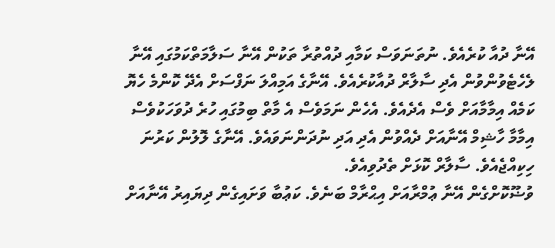އޭނާ ދުއާ ކުރެއެވެ. ނުތަނަވަސް ކަމާއި ދުއްތުރާ ތަކުން އޭނާ ސަލާމަތްކަމުގައި އޭނާ ލެހެޓެވުންވުން އެދި ސާލާރް ދުއާކުރެއެވެ. އޭނާގެ އަމިއްލަ ނަފްސަށް އެދޭ ކޮންމެ ހެޔޮ ކަމެއް އިމާމާއަށް ވެސް އެދެއެވެ. އެހެން ނަމަވެސް އެ މާތް ބިމުގައި ހުރެ ދުވަހަކުވެސް އިމާމާ ހާޝިމް އޭނާއަށް ދެއްވުން އެދި އަދި ނުދަންނަވައެވެ. އޭނާގެ ލޮލުން ކަރުނަ ހިކިއްޖެއެވެ. ސާލާރް ކޮޅަށް ތެދުވިއެވެ.
ވުޟޫކޮށްގެން އޭނާ ޢުމްރާއަށް އިޙްރާމް ބަނެވެ. ކަޢުބާ ވަށައިގެން ދިޔައިރު އޭނާއަށް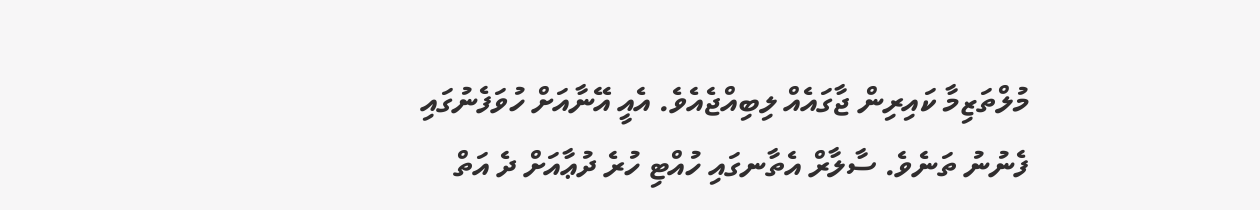މުލްތަޒިމާ ކައިރިން ޖާގައެއް ލިބިއްޖެއެވެ. އެއީ އޭނާއަށް ހުވަފެނުގައި ފެނުނު ތަނެވެ. ސާލާރް އެތާނގައި ހުއްޓި ހުރެ ދުޢާއަށް ދެ އަތް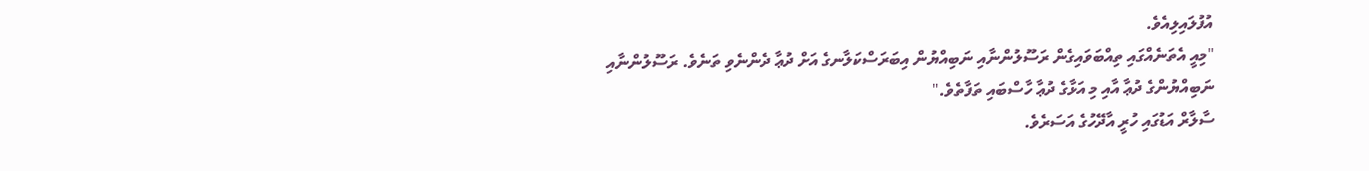އުފުލައިލިއެވެ.
"މިއީ އެތަނެއްގައި ތިއްބަވައިގެން ރަސޫލުންނާއި ނަބިއްޔުން އިބަރަސްކަލާނގެ އަށް ދުޢާ ދެންނެވި ތަނެވެ. ރަސޫލުންނާއި ނަބިއްޔުންގެ ދުޢާ އާއި މި އަޅާގެ ދުޢާ ހާސްބައި ތަފާތެވެ."
ސާލާރް އަޑުގައި ހުރީ އާދޭހުގެ އަސަރެވެ.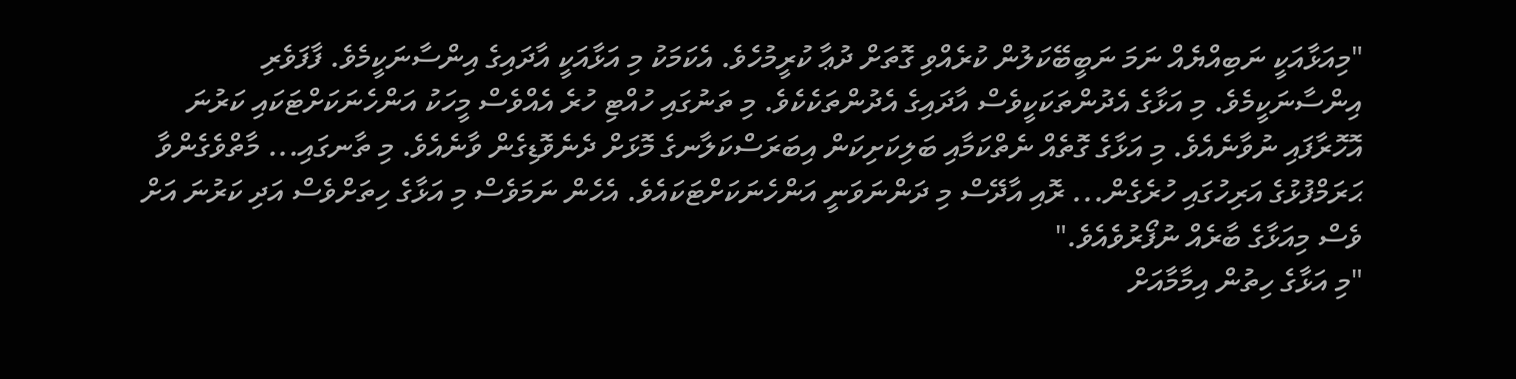"މިއަޅާއަކީ ނަބިއްޔެއް ނަމަ ނަބީބޭކަލުން ކުރެއްވި ގޮތަށް ދުޢާ ކުރީމުހެވެ. އެކަމަކު މި އަޅާއަކީ އާދައިގެ އިންސާނަކީމެވެ. ފާފަވެރި އިންސާނަކީމެވެ. މި އަޅާގެ އެދުންތަކަކީވެސް އާދައިގެ އެދުންތަކެކެވެ. މި ތަނުގައި ހުއްޓި ހުރެ އެއްވެސް މީހަކު އަންހެނަކަށްޓަކައި ކަރުނަ އޮހޮރާފައި ނުވާނެއެވެ. މި އަޅާގެ ގޮތެއް ނެތްކަމާއި ބަލިކަށިކަން އިބަރަސްކަލާނގެ މޮޅަށް ދެނެވޮޑިގެން ވާނެއެވެ. މި ތާނގައި... މާތްވެގެންވާ ޙަރަމްފުޅުގެ އަރިހުގައި ހުރެގެން... ރޮއި އާދޭސް މި ދަންނަވަނީ އަންހެނަކަށްޓަކައެވެ. އެހެން ނަމަވެސް މި އަޅާގެ ހިތަށްވެސް އަދި ކަރުނަ އަށް ވެސް މިއަޅާގެ ބާރެއް ނުފޯރުވެއެވެ."
"މި އަޅާގެ ހިތުން އިމާމާއަށް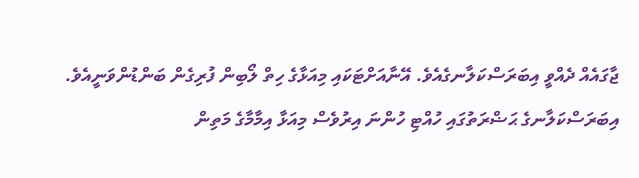ޖާގައެއް ދެއްވީ އިބަރަސްކަލާނގެއެވެ. އޭނާއަށްޓަކައި މިއަޅާގެ ހިތް ލޯބިން ފުރިގެން ބަންޑުންވަނީއެވެ. އިބަރަސްކަލާނގެ ޙަޟްރަތުގައި ހުއްޓި ހުންނަ އިރުވެސް މިއަޅާ އިމާމާގެ މަތިން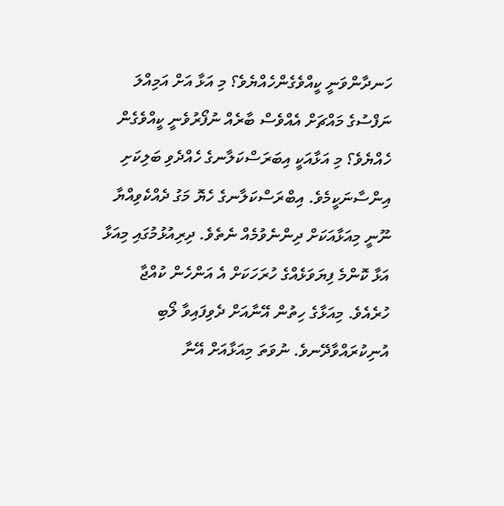ހަނދާންވަނީ ކީއްވެގެންހެއްޔެވެ؟ މި އަޅާ އަށް އަމިއްލަ ނަފްސުގެ މައްޗަށް އެއްވެސް ބާރެއް ނުފޯރުވެނީ ކީއްވެގެން ހެއްޔެވެ؟ މި އަޅާއަކީ އިބަރަސްކަލާނގެ ހެއްދެވި ބަލިކަށި އިންސާނަކީމެވެ. އިބްރަސްކަލާނގެ ހެޔޮ މަގު ދެއްކެވިއްޔާ ނޫނީ މިއަޅާއަކަށް ދިންނެވުމެއް ނެތެވެ. ދިރިއުޅުމުގައި މިއަޅާ އަޅާ ކޮންމެ ފިޔަވަޅެއްގެ ހުރަހަކަށް އެ އަންހެން ކުއްޖާ ހުރެއެވެ. މިއަޅާގެ ހިތުން އޭނާއަށް ދެވިފައިވާ ލޯބި އުނިކުރައްވާދޭނވެ. ނުވަތަ މިއަޅާއަށް އޭނާ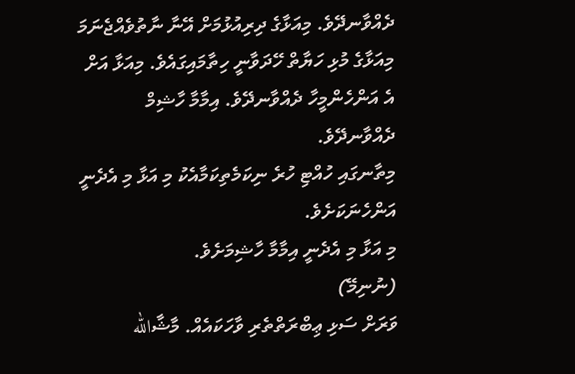ދެއްވާނދޭވެ. މިއަޅާގެ ދިރިއުޅުމަށް އޭނާ ނާތުވެއްޖެނަމަ މިއަޅާގެ މުޅި ހަޔާތް ހޭދަވާނީ ހިތާމައިގައެވެ. މިއަޅާ އަށް އެ އަންހެންމީހާ ދެއްވާނދޭވެ. އިމާމާ ހާޝިމް ދެއްވާނދޭވެ.
މިތާނގައި ހުއްޓި ހުރެ ނިކަމެތިކަމާއެކު މި އަޅާ މި އެދެނީ އަންހެނަކަށެވެ.
މި އަޅާ މި އެދެނީ އިމާމާ ހާޝިމަށެވެ.
(ނުނިމޭ)
ވަރަށް ސަޅި ޢިބްރަތްތެރި ވާހަކައެއް. މާޝާالله